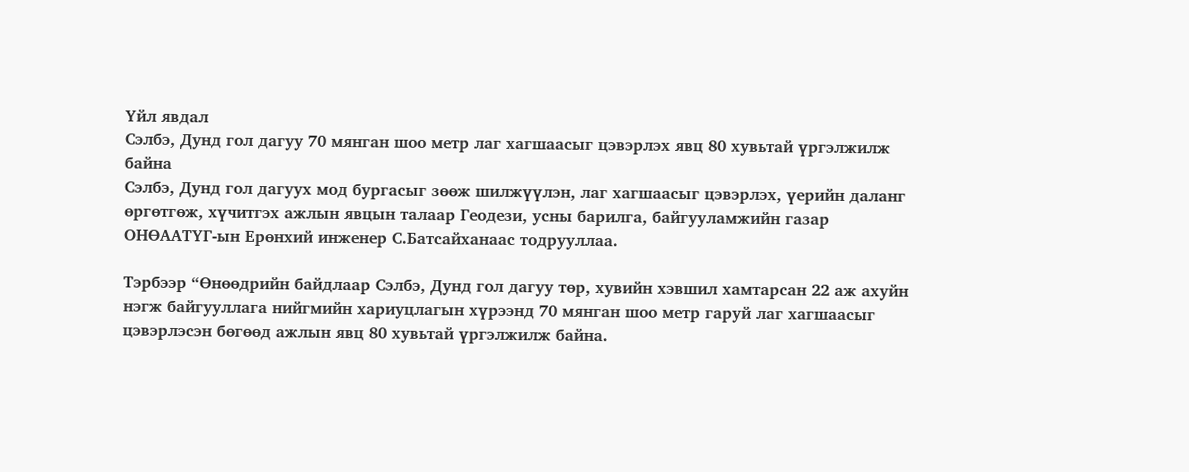Үйл явдал
Сэлбэ, Дунд гол дагуу 70 мянган шоо метр лаг хагшаасыг цэвэрлэх явц 80 хувьтай үргэлжилж байна
Сэлбэ, Дунд гол дагуух мод бургасыг зөөж шилжүүлэн, лаг хагшаасыг цэвэрлэх, үерийн даланг өргөтгөж, хүчитгэх ажлын явцын талаар Геодези, усны барилга, байгууламжийн газар ОНӨААТҮГ-ын Ерөнхий инженер С.Батсайханаас тодрууллаа.

Тэрбээр “Өнөөдрийн байдлаар Сэлбэ, Дунд гол дагуу төр, хувийн хэвшил хамтарсан 22 аж ахуйн нэгж байгууллага нийгмийн хариуцлагын хүрээнд 70 мянган шоо метр гаруй лаг хагшаасыг цэвэрлэсэн бөгөөд ажлын явц 80 хувьтай үргэлжилж байна.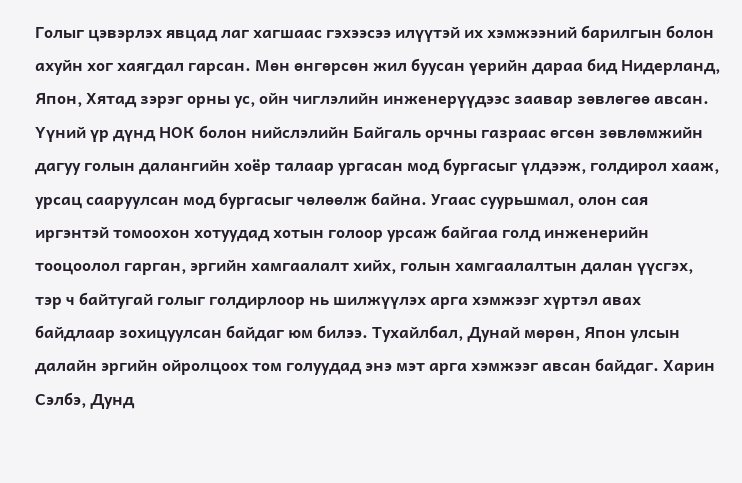Голыг цэвэрлэх явцад лаг хагшаас гэхээсээ илүүтэй их хэмжээний барилгын болон ахуйн хог хаягдал гарсан. Мөн өнгөрсөн жил буусан үерийн дараа бид Нидерланд, Япон, Хятад зэрэг орны ус, ойн чиглэлийн инженерүүдээс заавар зөвлөгөө авсан. Үүний үр дүнд НОК болон нийслэлийн Байгаль орчны газраас өгсөн зөвлөмжийн дагуу голын далангийн хоёр талаар ургасан мод бургасыг үлдээж, голдирол хааж, урсац сааруулсан мод бургасыг чөлөөлж байна. Угаас суурьшмал, олон сая иргэнтэй томоохон хотуудад хотын голоор урсаж байгаа голд инженерийн тооцоолол гарган, эргийн хамгаалалт хийх, голын хамгаалалтын далан үүсгэх, тэр ч байтугай голыг голдирлоор нь шилжүүлэх арга хэмжээг хүртэл авах байдлаар зохицуулсан байдаг юм билээ. Тухайлбал, Дунай мөрөн, Япон улсын далайн эргийн ойролцоох том голуудад энэ мэт арга хэмжээг авсан байдаг. Харин Сэлбэ, Дунд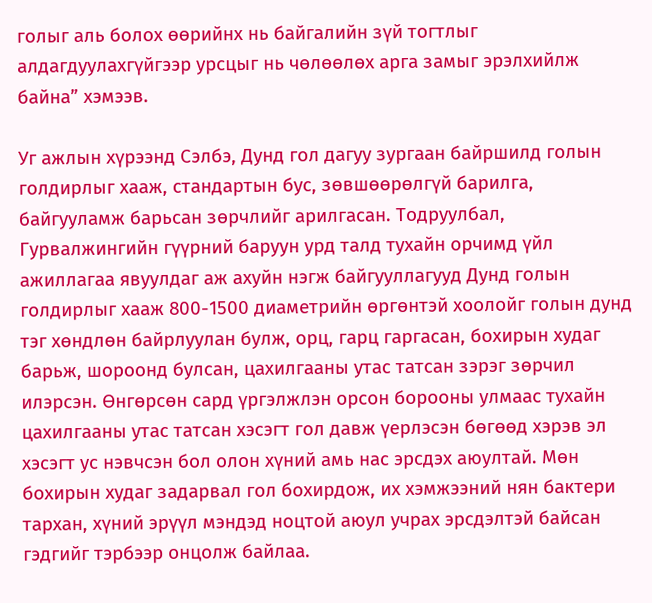голыг аль болох өөрийнх нь байгалийн зүй тогтлыг алдагдуулахгүйгээр урсцыг нь чөлөөлөх арга замыг эрэлхийлж байна” хэмээв.

Уг ажлын хүрээнд Сэлбэ, Дунд гол дагуу зургаан байршилд голын голдирлыг хааж, стандартын бус, зөвшөөрөлгүй барилга, байгууламж барьсан зөрчлийг арилгасан. Тодруулбал, Гурвалжингийн гүүрний баруун урд талд тухайн орчимд үйл ажиллагаа явуулдаг аж ахуйн нэгж байгууллагууд Дунд голын голдирлыг хааж 800-1500 диаметрийн өргөнтэй хоолойг голын дунд тэг хөндлөн байрлуулан булж, орц, гарц гаргасан, бохирын худаг барьж, шороонд булсан, цахилгааны утас татсан зэрэг зөрчил илэрсэн. Өнгөрсөн сард үргэлжлэн орсон борооны улмаас тухайн цахилгааны утас татсан хэсэгт гол давж үерлэсэн бөгөөд хэрэв эл хэсэгт ус нэвчсэн бол олон хүний амь нас эрсдэх аюултай. Мөн бохирын худаг задарвал гол бохирдож, их хэмжээний нян бактери тархан, хүний эрүүл мэндэд ноцтой аюул учрах эрсдэлтэй байсан гэдгийг тэрбээр онцолж байлаа.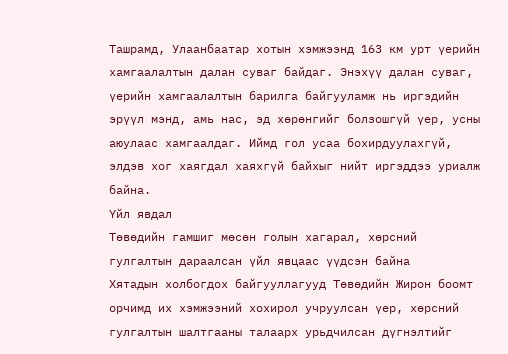Ташрамд, Улаанбаатар хотын хэмжээнд 163 км урт үерийн хамгаалалтын далан суваг байдаг. Энэхүү далан суваг, үерийн хамгаалалтын барилга байгууламж нь иргэдийн эрүүл мэнд, амь нас, эд хөрөнгийг болзошгүй үер, усны аюулаас хамгаалдаг. Иймд гол усаа бохирдуулахгүй, элдэв хог хаягдал хаяхгүй байхыг нийт иргэддээ уриалж байна.
Үйл явдал
Төвөдийн гамшиг мөсөн голын хагарал, хөрсний гулгалтын дараалсан үйл явцаас үүдсэн байна
Хятадын холбогдох байгууллагууд Төвөдийн Жирон боомт орчимд их хэмжээний хохирол учруулсан үер, хөрсний гулгалтын шалтгааны талаарх урьдчилсан дүгнэлтийг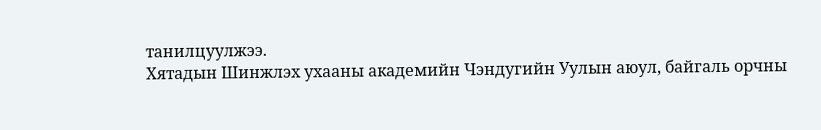танилцуулжээ.
Хятадын Шинжлэх ухааны академийн Чэндугийн Уулын аюул, байгаль орчны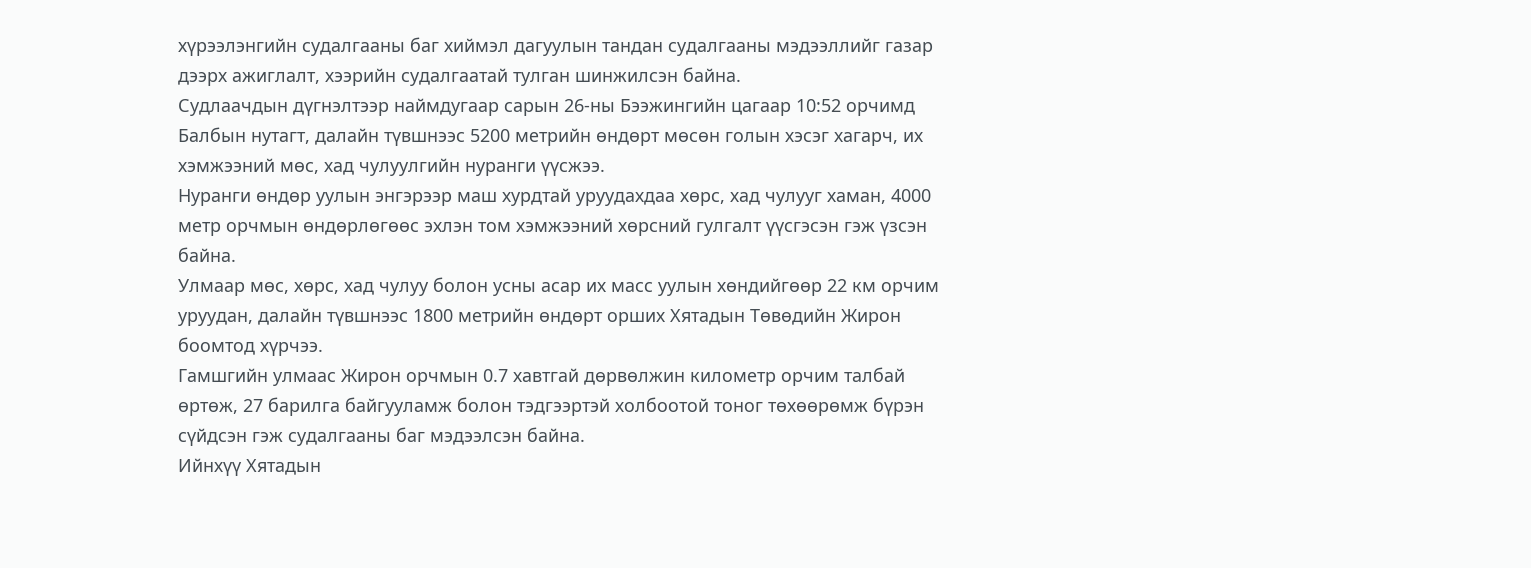хүрээлэнгийн судалгааны баг хиймэл дагуулын тандан судалгааны мэдээллийг газар дээрх ажиглалт, хээрийн судалгаатай тулган шинжилсэн байна.
Судлаачдын дүгнэлтээр наймдугаар сарын 26-ны Бээжингийн цагаар 10:52 орчимд Балбын нутагт, далайн түвшнээс 5200 метрийн өндөрт мөсөн голын хэсэг хагарч, их хэмжээний мөс, хад чулуулгийн нуранги үүсжээ.
Нуранги өндөр уулын энгэрээр маш хурдтай уруудахдаа хөрс, хад чулууг хаман, 4000 метр орчмын өндөрлөгөөс эхлэн том хэмжээний хөрсний гулгалт үүсгэсэн гэж үзсэн байна.
Улмаар мөс, хөрс, хад чулуу болон усны асар их масс уулын хөндийгөөр 22 км орчим уруудан, далайн түвшнээс 1800 метрийн өндөрт орших Хятадын Төвөдийн Жирон боомтод хүрчээ.
Гамшгийн улмаас Жирон орчмын 0.7 хавтгай дөрвөлжин километр орчим талбай өртөж, 27 барилга байгууламж болон тэдгээртэй холбоотой тоног төхөөрөмж бүрэн сүйдсэн гэж судалгааны баг мэдээлсэн байна.
Ийнхүү Хятадын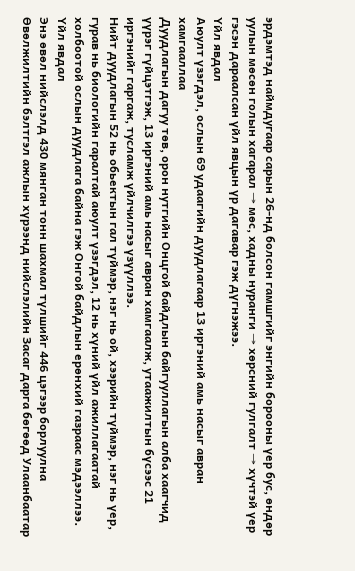эрдэмтэд наймдугаар сарын 26-нд болсон гамшгийг энгийн борооны үер бус, өндөр уулын мөсөн голын хагарал → мөс, хадны нуранги → хөрсний гулгалт → хүчтэй үер гэсэн дараалсан үйл явцын үр дагавар гэж дүгнэжээ.
Үйл явдал
Аюулт үзэгдэл, ослын 69 удаагийн дуудлагаар 13 иргэний амь насыг авран хамгааллаа
Дуудлагын дагуу төв, орон нутгийн Онцгой байдлын байгууллагын алба хаагчид үүрэг гүйцэтгэж, 13 иргэний амь насыг авран хамгаалж, утаажилтын бүсээс 21 иргэнийг гаргаж, тусламж үйлчилгээ үзүүллээ.
Нийт дуудлагын 52 нь обьектын гал түймэр, нэг нь ой, хээрийн түймэр, нэг нь үер, гурав нь биологийн гаралтай аюулт үзэгдэл, 12 нь хүний үйл ажиллагаатай холбоотой ослын дуудлага байна гэж Онгой байдлын ерөнхий газраас мэдээллээ.
Үйл явдал
Энэ өвөл нийслэлд 430 мянган тонн шахмал түлшийг 446 цэгээр борлуулна
Өвөлжилтийн бэлтгэл ажлын хүрээнд нийслэлийн Засаг дарга бөгөөд Улаанбаатар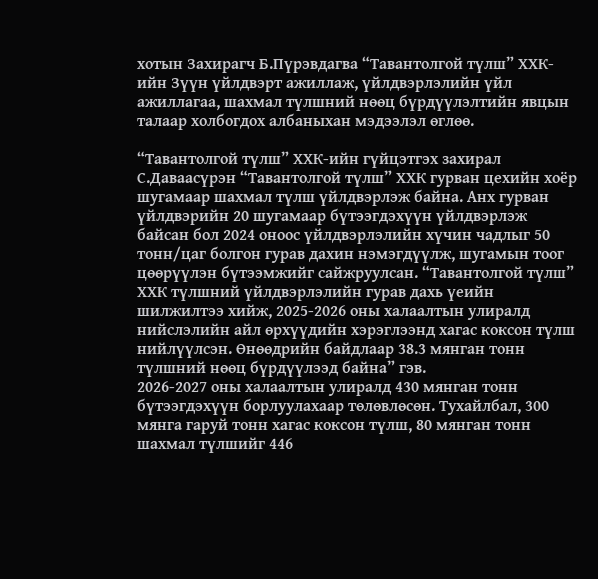хотын Захирагч Б.Пүрэвдагва “Тавантолгой түлш” ХХК-ийн Зүүн үйлдвэрт ажиллаж, үйлдвэрлэлийн үйл ажиллагаа, шахмал түлшний нөөц бүрдүүлэлтийн явцын талаар холбогдох албаныхан мэдээлэл өглөө.

“Тавантолгой түлш” ХХК-ийн гүйцэтгэх захирал С.Даваасүрэн “Тавантолгой түлш” ХХК гурван цехийн хоёр шугамаар шахмал түлш үйлдвэрлэж байна. Анх гурван үйлдвэрийн 20 шугамаар бүтээгдэхүүн үйлдвэрлэж байсан бол 2024 оноос үйлдвэрлэлийн хүчин чадлыг 50 тонн/цаг болгон гурав дахин нэмэгдүүлж, шугамын тоог цөөрүүлэн бүтээмжийг сайжруулсан. “Тавантолгой түлш” ХХК түлшний үйлдвэрлэлийн гурав дахь үеийн шилжилтээ хийж, 2025-2026 оны халаалтын улиралд нийслэлийн айл өрхүүдийн хэрэглээнд хагас коксон түлш нийлүүлсэн. Өнөөдрийн байдлаар 38.3 мянган тонн түлшний нөөц бүрдүүлээд байна” гэв.
2026-2027 оны халаалтын улиралд 430 мянган тонн бүтээгдэхүүн борлуулахаар төлөвлөсөн. Тухайлбал, 300 мянга гаруй тонн хагас коксон түлш, 80 мянган тонн шахмал түлшийг 446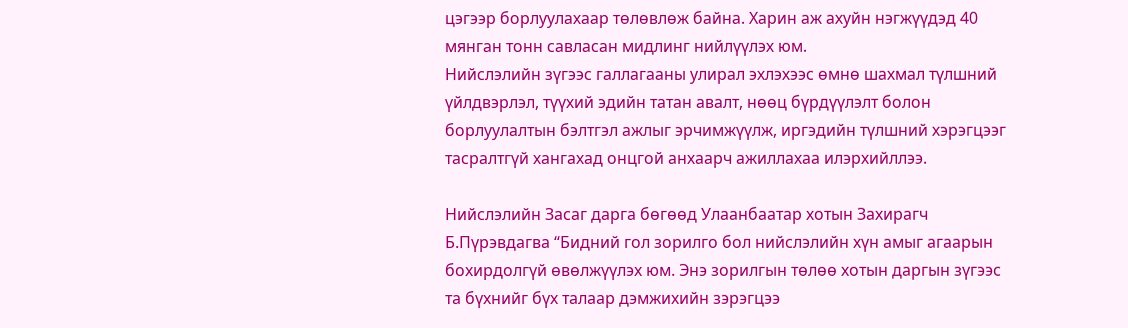цэгээр борлуулахаар төлөвлөж байна. Харин аж ахуйн нэгжүүдэд 40 мянган тонн савласан мидлинг нийлүүлэх юм.
Нийслэлийн зүгээс галлагааны улирал эхлэхээс өмнө шахмал түлшний үйлдвэрлэл, түүхий эдийн татан авалт, нөөц бүрдүүлэлт болон борлуулалтын бэлтгэл ажлыг эрчимжүүлж, иргэдийн түлшний хэрэгцээг тасралтгүй хангахад онцгой анхаарч ажиллахаа илэрхийллээ.

Нийслэлийн Засаг дарга бөгөөд Улаанбаатар хотын Захирагч Б.Пүрэвдагва “Бидний гол зорилго бол нийслэлийн хүн амыг агаарын бохирдолгүй өвөлжүүлэх юм. Энэ зорилгын төлөө хотын даргын зүгээс та бүхнийг бүх талаар дэмжихийн зэрэгцээ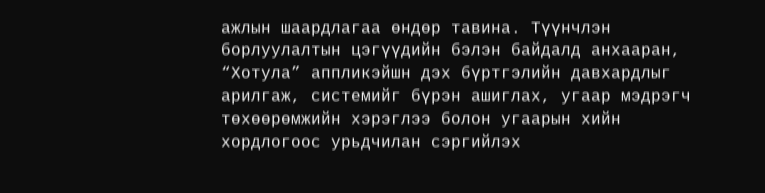ажлын шаардлагаа өндөр тавина. Түүнчлэн борлуулалтын цэгүүдийн бэлэн байдалд анхааран, “Хотула” аппликэйшн дэх бүртгэлийн давхардлыг арилгаж, системийг бүрэн ашиглах, угаар мэдрэгч төхөөрөмжийн хэрэглээ болон угаарын хийн хордлогоос урьдчилан сэргийлэх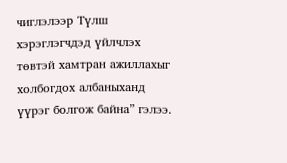чиглэлээр Түлш хэрэглэгчдэд үйлчлэх төвтэй хамтран ажиллахыг холбогдох албаныханд үүрэг болгож байна” гэлээ.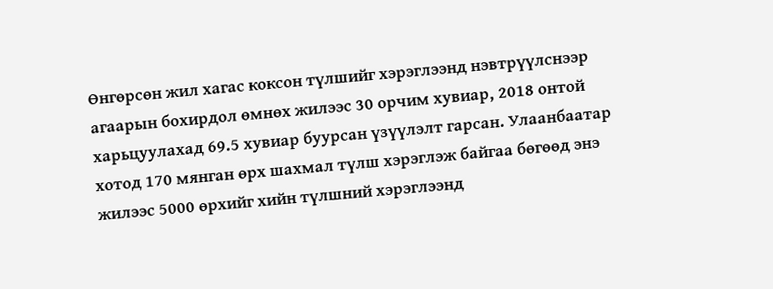Өнгөрсөн жил хагас коксон түлшийг хэрэглээнд нэвтрүүлснээр агаарын бохирдол өмнөх жилээс 30 орчим хувиар, 2018 онтой харьцуулахад 69.5 хувиар буурсан үзүүлэлт гарсан. Улаанбаатар хотод 170 мянган өрх шахмал түлш хэрэглэж байгаа бөгөөд энэ жилээс 5000 өрхийг хийн түлшний хэрэглээнд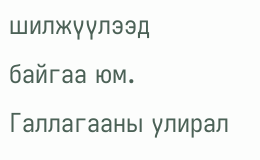шилжүүлээд байгаа юм. Галлагааны улирал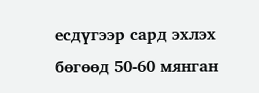есдүгээр сард эхлэх бөгөөд 50-60 мянган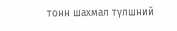тонн шахмал түлшний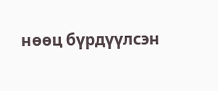нөөц бүрдүүлсэн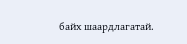байх шаардлагатай.